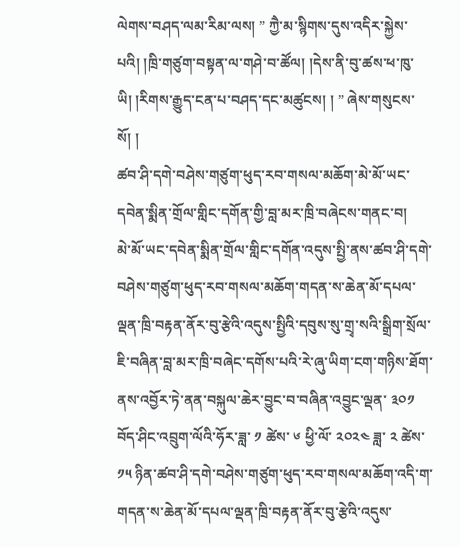ལེགས་བཤད་ལམ་རིམ་ལས། ” ཀྱཻ་མ་སྙིགས་དུས་འདིར་སྐྱེས་པའི། །ཁྲི་གཙུག་བསྟན་ལ་གཤེ་བ་ཚོལ། །དེས་ནི་བུ་ཚས་ཕ་ཁུ་ཡི། །རིགས་རྒྱུད་ངན་པ་བཤད་དང་མཚུངས། ། ” ཞེས་གསུངས་སོ། །
ཚབ་ཤི་དགེ་བཤེས་གཙུག་ཕུད་རབ་གསལ་མཆོག་མེ་མོ་ཡང་དབེན་སྨིན་གྲོལ་གླིང་དགོན་གྱི་བླ་མར་ཁྲི་བཞེངས་གནང་བ།
མེ་མོ་ཡང་དབེན་སྨིན་གྲོལ་གླིང་དགོན་འདུས་སྤྱི་ནས་ཚབ་ཤི་དགེ་བཤེས་གཙུག་ཕུད་རབ་གསལ་མཆོག་གདན་ས་ཆེན་མོ་དཔལ་ལྡན་ཁྲི་བརྟན་ནོར་བུ་རྩེའི་འདུས་སྤྱིའི་དབུས་སུ་གྲྭ་སའི་སྒྲིག་སྲོལ་ཇི་བཞིན་བླ་མར་ཁྲི་བཞེང་དགོས་པའི་རེ་ཞུ་ཡིག་ངག་གཉིས་ཐོག་ནས་འབྱོར་ཏེ་ནན་བསྐུལ་ཆེར་བྱུང་བ་བཞིན་འབྱུང་ལྡན་ ༣༠༡ བོད་ཤིང་འབྲུག་ལོའི་ཧོར་ཟླ་ ༡ ཚེས་ ༦ ཕྱི་ལོ་ ༢༠༢༤ ཟླ་ ༢ ཚེས་ ༡༥ ཉིན་ཚབ་ཤི་དགེ་བཤེས་གཙུག་ཕུད་རབ་གསལ་མཆོག་འདི་ག་གདན་ས་ཆེན་མོ་དཔལ་ལྡན་ཁྲི་བརྟན་ནོར་བུ་རྩེའི་འདུས་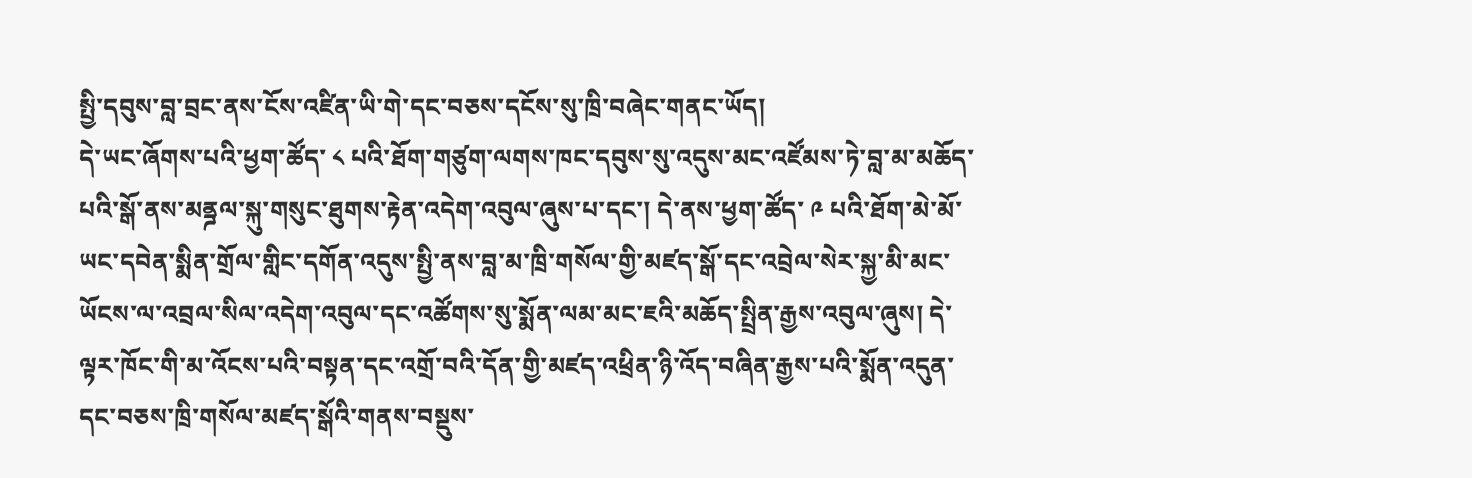སྤྱི་དབུས་བླ་བྲང་ནས་ངོས་འཛིན་ཡི་གེ་དང་བཅས་དངོས་སུ་ཁྲི་བཞེང་གནང་ཡོད།
དེ་ཡང་ཞོགས་པའི་ཕྱག་ཚོད་ ༨ པའི་ཐོག་གཙུག་ལགས་ཁང་དབུས་སུ་འདུས་མང་འཛོམས་ཏེ་བླ་མ་མཆོད་པའི་སྒོ་ནས་མནྜལ་སྐུ་གསུང་ཐུགས་རྟེན་འདེག་འབུལ་ཞུས་པ་དང་། དེ་ནས་ཕྱག་ཚོད་ ༩ པའི་ཐོག་མེ་མོ་ཡང་དབེན་སྨིན་གྲོལ་གླིང་དགོན་འདུས་སྤྱི་ནས་བླ་མ་ཁྲི་གསོལ་གྱི་མཛད་སྒོ་དང་འབྲེལ་སེར་སྐྱ་མི་མང་ཡོངས་ལ་འབྲལ་སིལ་འདེག་འབུལ་དང་འཚོགས་སུ་སྨོན་ལམ་མང་ཇའི་མཆོད་སྤྲིན་རྒྱས་འབུལ་ཞུས། དེ་ལྟར་ཁོང་གི་མ་འོངས་པའི་བསྟན་དང་འགྲོ་བའི་དོན་གྱི་མཛད་འཕྲིན་ཉི་འོད་བཞིན་རྒྱས་པའི་སྨོན་འདུན་དང་བཅས་ཁྲི་གསོལ་མཛད་སྒོའི་གནས་བསྡུས་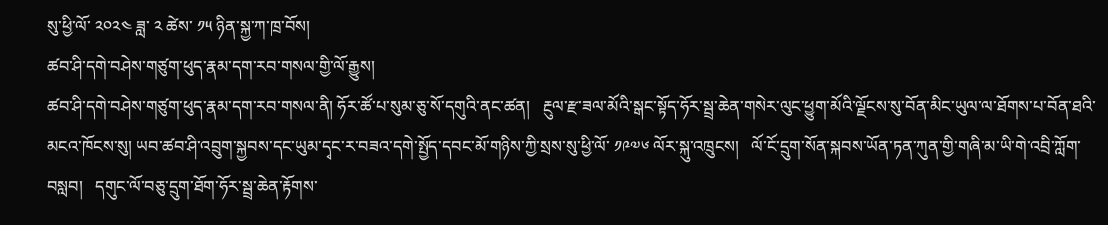སུ་ཕྱི་ལོ་ ༢༠༢༤ ཟླ་ ༢ ཚེས་ ༡༥ ཉིན་སྐྱ་ཀ་ཁྲ་བོས།
ཚབ་ཤི་དགེ་བཤེས་གཙུག་ཕུད་རྣམ་དག་རབ་གསལ་གྱི་ལོ་རྒྱུས།
ཚབ་ཤི་དགེ་བཤེས་གཙུག་ཕུད་རྣམ་དག་རབ་གསལ་ནི། ཧོར་ཚོ་པ་སུམ་ཅུ་སོ་དགུའི་ནང་ཚན།   རྔུལ་རྫ་ཟལ་མོའི་སྒང་སྟོད་ཧོར་སྦྲ་ཆེན་གསེར་ལུང་ཕྱུག་མོའི་ལྗོངས་སུ་བོན་མིང་ཡུལ་ལ་ཐོགས་པ་བོན་ཐའི་མངའ་ཁོངས་སུ། ཡབ་ཚབ་ཤི་འབྲུག་སྐྱབས་དང་ཡུམ་དྭང་ར་བཟའ་དགེ་སྤྱོད་དབང་མོ་གཉིས་ཀྱི་སྲས་སུ་ཕྱི་ལོ་ ༡༩༧༦ ལོར་སྐུ་འཁྲུངས།   ལོ་ངོ་དྲུག་སོན་སྐབས་ཡོན་ཏན་ཀུན་གྱི་གཞི་མ་ཡི་གེ་འབྲི་ཀློག་བསླབ།   དགུང་ལོ་བཅུ་དྲུག་ཐོག་ཧོར་སྦྲ་ཆེན་རྟོགས་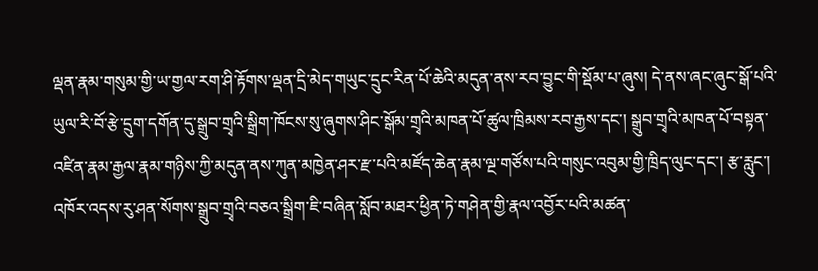ལྡན་རྣམ་གསུམ་གྱི་ཡ་གྱལ་རག་ཤི་རྟོགས་ལྡན་དྲི་མེད་གཡུང་དྲུང་རིན་པོ་ཆེའི་མདུན་ནས་རབ་བྱུང་གི་སྡོམ་པ་ཞུས། དེ་ནས་ཞང་ཞུང་སྒོ་པའི་ཡུལ་རི་བོ་རྩེ་དྲུག་དགོན་དུ་སྒྲུབ་གྲྭའི་སྒྲིག་ཁོངས་སུ་ཞུགས་ཤིང་སྒོམ་གྲྭའི་མཁན་པོ་ཚུལ་ཁྲིམས་རབ་རྒྱས་དང་། སྒྲུབ་གྲྭའི་མཁན་པོ་བསྟན་འཛིན་རྣམ་རྒྱལ་རྣམ་གཉིས་ཀྱི་མདུན་ནས་ཀུན་མཁྱེན་ཤར་རྫ་པའི་མཛོད་ཆེན་རྣམ་ལྔ་གཙོས་པའི་གསུང་འབུམ་གྱི་ཁྲིད་ལུང་དང་། རྩ་རླུང་། འཁོར་འདས་རུ་ཤན་སོགས་སྒྲུབ་གྲྭའི་བཅའ་སྒྲིག་ཇི་བཞིན་སློབ་མཐར་ཕྱིན་ཏེ་གཤེན་གྱི་རྣལ་འབྱོར་པའི་མཚན་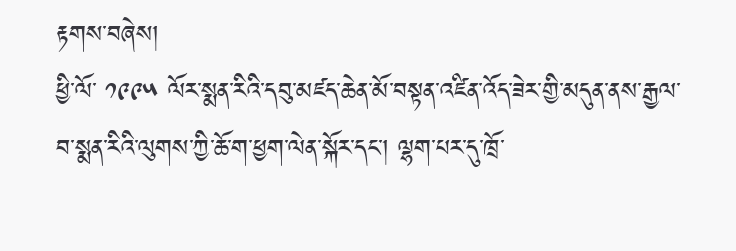རྟགས་བཞེས།
ཕྱི་ལོ་ ༡༩༩༥ ལོར་སྨན་རིའི་དབུ་མཛད་ཆེན་མོ་བསྟན་འཛིན་འོད་ཟེར་གྱི་མདུན་ནས་རྒྱལ་བ་སྨན་རིའི་ལུགས་ཀྱི་ཆོ་ག་ཕྱག་ལེན་སྐོར་དང་། ལྷག་པར་དུ་ཁྲོ་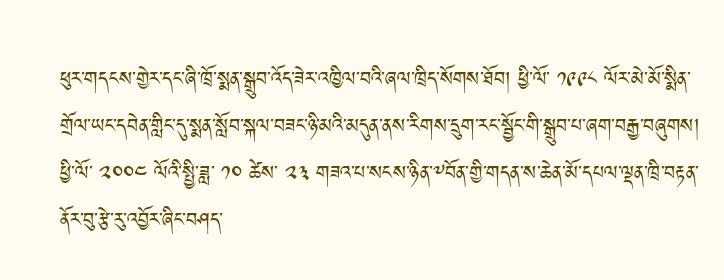ཕུར་གདངས་གྱེར་དང་ཞི་ཁྲོ་སྨན་སྒྲུབ་འོད་ཟེར་འཁྱིལ་བའི་ཞལ་ཁྲིད་སོགས་ཐོབ། ཕྱི་ལོ་ ༡༩༩༨ ལོར་མེ་མོ་སྨིན་གྲོལ་ཡང་དབེན་གླིང་དུ་སྨན་སློབ་སྐལ་བཟང་ཉི་མའི་མདུན་ནས་རིགས་དྲུག་རང་སྦྱོང་གི་སྒྲུབ་པ་ཞག་བརྒྱ་བཞུགས། ཕྱི་ལོ་ ༢༠༠༤ ལོའི་སྤྱི་ཟླ་ ༡༠ ཚེས་ ༢༣ གཟའ་པ་སངས་ཉིན་༸བོན་གྱི་གདན་ས་ཆེན་མོ་དཔལ་ལྡན་ཁྲི་བརྟན་ནོར་བུ་རྩེ་རུ་འབྱོར་ཞིང་བཤད་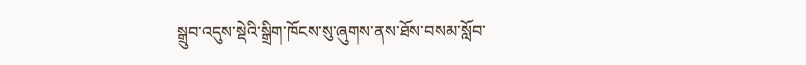སྒྲུབ་འདུས་སྡེའི་སྒྲིག་ཁོངས་སུ་ཞུགས་ནས་ཐོས་བསམ་སློབ་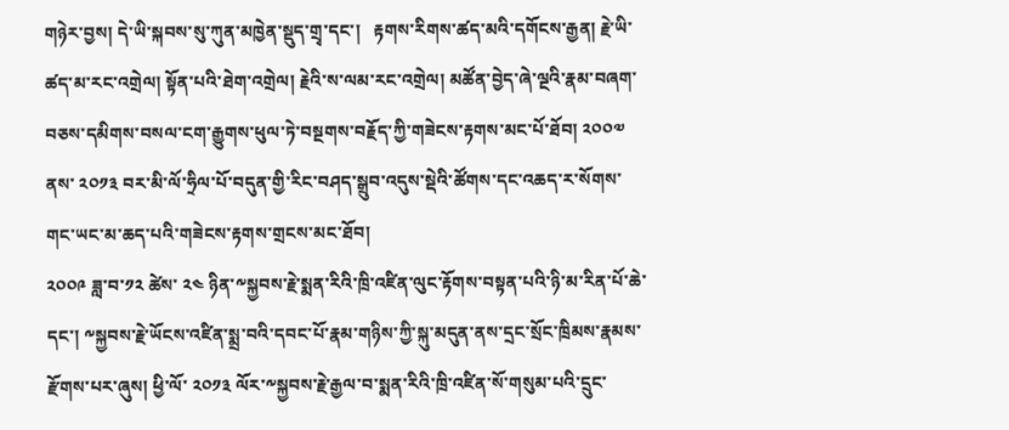གཉེར་བྱས། དེ་ཡི་སྐབས་སུ་ཀུན་མཁྱེན་སྡུད་གྲྭ་དང་།   རྟགས་རིགས་ཚད་མའི་དགོངས་རྒྱན། རྗེ་ཡི་ཚད་མ་རང་འགྲེལ། སྟོན་པའི་ཐེག་འགྲེལ། རྗེའི་ས་ལམ་རང་འགྲེལ། མཚོན་བྱེད་ཞེ་ལྔའི་རྣམ་བཞག་བཅས་དམིགས་བསལ་ངག་རྒྱུགས་ཕུལ་ཏེ་བསྔགས་བརྗོད་ཀྱི་གཟེངས་རྟགས་མང་པོ་ཐོབ། ༢༠༠༧ ནས་ ༢༠༡༣ བར་མི་ལོ་ཧྲིལ་པོ་བདུན་གྱི་རིང་བཤད་སྒྲུབ་འདུས་སྡེའི་ཚོགས་དང་འཆད་ར་སོགས་གང་ཡང་མ་ཆད་པའི་གཟེངས་རྟགས་གྲངས་མང་ཐོབ།
༢༠༠༩ ཟླ་བ་༡༢ ཚེས་ ༢༤ ཉིན་༸སྐྱབས་རྗེ་སྨན་རིའི་ཁྲི་འཛིན་ལུང་རྟོགས་བསྟན་པའི་ཉི་མ་རིན་པོ་ཆེ་དང་། ༸སྐྱབས་རྗེ་ཡོངས་འཛིན་སྨྲ་བའི་དབང་པོ་རྣམ་གཉིས་ཀྱི་སྐུ་མདུན་ནས་དྲང་སྲོང་ཁྲིམས་རྣམས་རྫོགས་པར་ཞུས། ཕྱི་ལོ་ ༢༠༡༣ ལོར་༸སྐྱབས་རྗེ་རྒྱལ་བ་སྨན་རིའི་ཁྲི་འཛིན་སོ་གསུམ་པའི་དྲུང་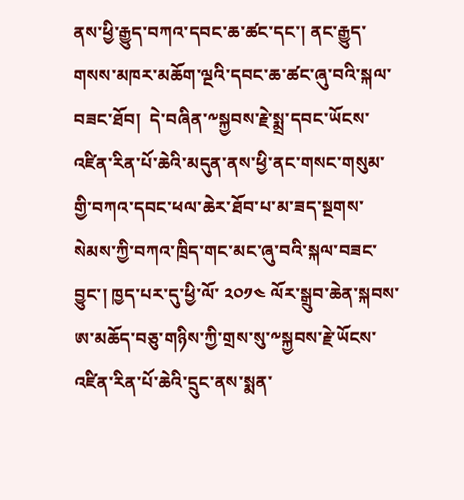ནས་ཕྱི་རྒྱུད་བཀའ་དབང་ཆ་ཚང་དང་། ནང་རྒྱུད་གསས་མཁར་མཆོག་ལྔའི་དབང་ཆ་ཚང་ཞུ་བའི་སྐལ་བཟང་ཐོབ།  དེ་བཞིན་༸སྐྱབས་རྗེ་སྨྲ་དབང་ཡོངས་འཛིན་རིན་པོ་ཆེའི་མདུན་ནས་ཕྱི་ནང་གསང་གསུམ་གྱི་བཀའ་དབང་ཕལ་ཆེར་ཐོབ་པ་མ་ཟད་སྔགས་སེམས་ཀྱི་བཀའ་ཁྲིད་གང་མང་ཞུ་བའི་སྐལ་བཟང་བྱུང་། ཁྱད་པར་དུ་ཕྱི་ལོ་ ༢༠༡༤ ལོར་སྒྲུབ་ཆེན་སྐབས་ཨ་མཆོད་བཅུ་གཉིས་ཀྱི་གྲས་སུ་༸སྐྱབས་རྗེ་ཡོངས་འཛིན་རིན་པོ་ཆེའི་དྲུང་ནས་སྨན་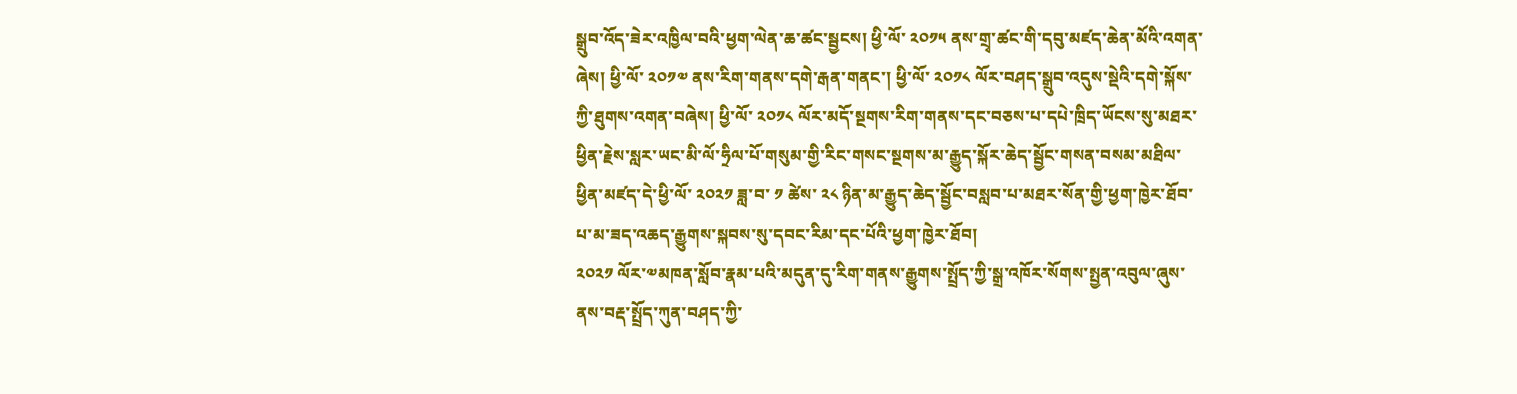སྒྲུབ་འོད་ཟེར་འཁྱིལ་བའི་ཕྱག་ལེན་ཆ་ཚང་སྦྱངས། ཕྱི་ལོ་ ༢༠༡༥ ནས་གྲྭ་ཚང་གི་དབུ་མཛད་ཆེན་མོའི་འགན་ཞེས། ཕྱི་ལོ་ ༢༠༡༧ ནས་རིག་གནས་དགེ་རྒན་གནང་། ཕྱི་ལོ་ ༢༠༡༨ ལོར་བཤད་སྒྲུབ་འདུས་སྡེའི་དགེ་སྐོས་ཀྱི་ཐུགས་འགན་བཞེས། ཕྱི་ལོ་ ༢༠༡༨ ལོར་མདོ་སྔགས་རིག་གནས་དང་བཅས་པ་དཔེ་ཁྲིད་ཡོངས་སུ་མཐར་ཕྱིན་རྗེས་སླར་ཡང་མི་ལོ་ཧྲིལ་པོ་གསུམ་གྱི་རིང་གསང་སྔགས་མ་རྒྱུད་སྐོར་ཆེད་སྦྱོང་གསན་བསམ་མཐིལ་ཕྱིན་མཛད་དེ་ཕྱི་ལོ་ ༢༠༢༡ ཟླ་བ་ ༡ ཚེས་ ༢༨ ཉིན་མ་རྒྱུད་ཆེད་སྦྱོང་བསླབ་པ་མཐར་སོན་གྱི་ཕྱག་ཁྱེར་ཐོབ་པ་མ་ཟད་འཆད་རྒྱུགས་སྐབས་སུ་དབང་རིམ་དང་པོའི་ཕྱག་ཁྱེར་ཐོབ།
༢༠༢༡ ལོར་༧མཁན་སློབ་རྣམ་པའི་མདུན་དུ་རིག་གནས་རྒྱུགས་སྤྲོད་ཀྱི་སྒྲ་འཁོར་སོགས་སྤྱན་འབུལ་ཞུས་ནས་བརྡ་སྤྲོད་ཀུན་བཤད་ཀྱི་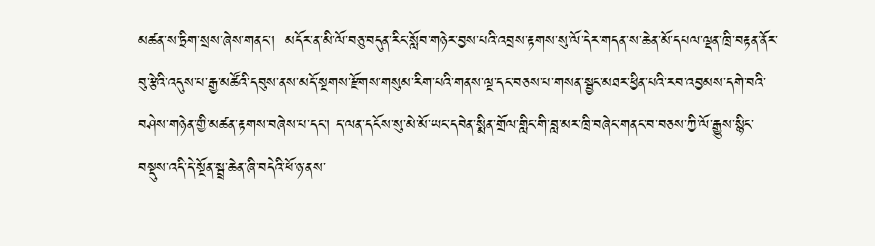མཚན་ས་ཏྲིག་སྲས་ཞེས་གནང་།  མདོར་ན་མི་ལོ་བཅུ་བདུན་རིང་སློབ་གཉེར་བྱས་པའི་འབྲས་རྟགས་སུ་ལོ་དེར་གདན་ས་ཆེན་མོ་དཔལ་ལྡན་ཁྲི་བརྟན་ནོར་བུ་རྩེའི་འདུས་པ་རྒྱ་མཚོའི་དབུས་ནས་མདོ་སྔགས་རྫོགས་གསུམ་རིག་པའི་གནས་ལྔ་དང་བཅས་པ་གསན་སྦྱང་མཐར་ཕྱིན་པའི་རབ་འབྱམས་དགེ་བའི་བཤེས་གཉེན་གྱི་མཚན་རྟགས་བཞེས་པ་དང་། ད་ལན་དངོས་སུ་མེ་མོ་ཡང་དབེན་སྨིན་གྲོལ་གླིང་གི་བླ་མར་ཁྲི་བཞེང་གནང་བ་བཅས་ཀྱི་ལོ་རྒྱུས་སྙིང་བསྡུས་འདི་དེ་སྔོན་སྦྲ་ཆེན་ཞི་བདེའི་ཕོ་ཉ་ནས་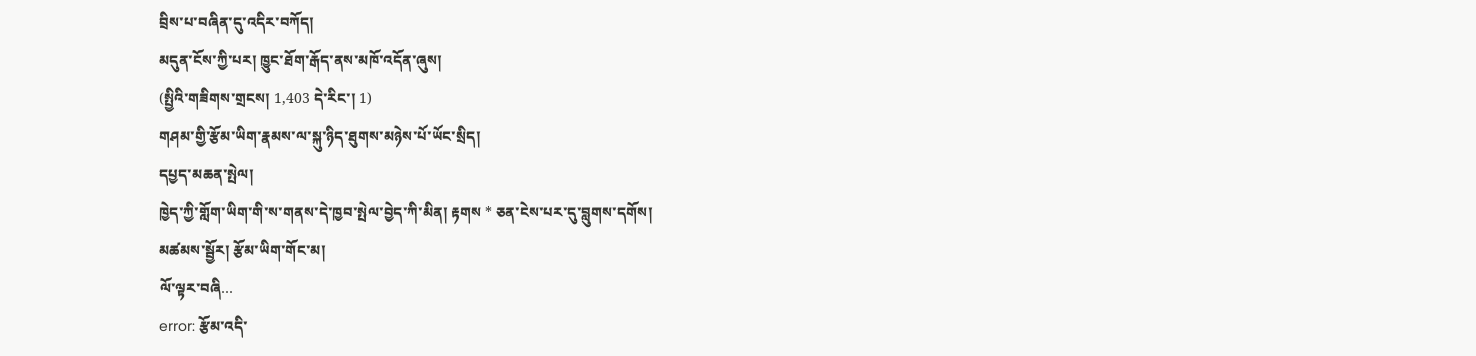བྲིས་པ་བཞིན་དུ་འདིར་བཀོད།
མདུན་ངོས་ཀྱི་པར། ཁྱུང་ཐོག་རྒོད་ནས་མཁོ་འདོན་ཞུས།
(སྤྱིའི་གཟིགས་གྲངས། 1,403 དེ་རིང་། 1)
གཤམ་གྱི་རྩོམ་ཡིག་རྣམས་ལ་སྐུ་ཉིད་ཐུགས་མཉེས་པོ་ཡོང་སྲིད།
དཔྱད་མཆན་སྤེལ།
ཁྱེད་ཀྱི་གློག་ཡིག་གི་ས་གནས་དེ་ཁྱབ་སྤེལ་བྱེད་ཀི་མིན། རྟགས * ཅན་ངེས་པར་དུ་བླུགས་དགོས།
མཚམས་སྦྱོར། རྩོམ་ཡིག་གོང་མ།
ལོ་ལྟར་བཞི…
error: རྩོམ་འདི་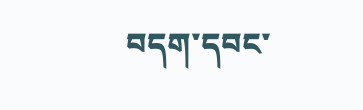བདག་དབང་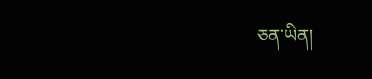ཅན་ཡིན།